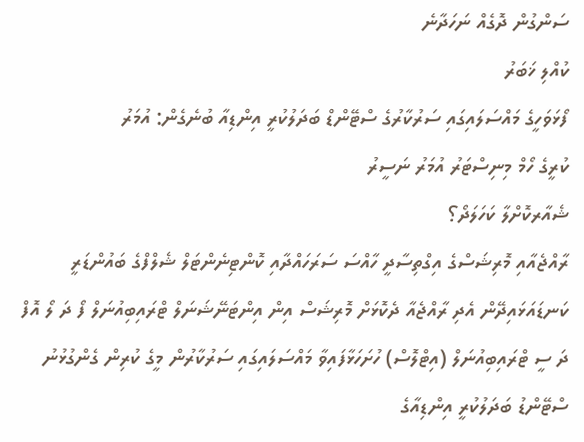ސަންގުން ދޮގެއް ނަހަދާނެ
ކުއްލި ޚަބަރު
ފޯޅަވަހީގެ މައްސަލައިގައި ސަރުކާރުގެ ސްޓޭންޑް ބަދަލުކުރީ އިންޑިއާ ބުނެގެން: އުމަރު
ކުރީގެ ހޯމް މިނިސްޓަރު އުމަރު ނަސީރު
ޝެއާރކޮށްލާ ކަހަލަދޯ؟
ރާއްޖެއާއި މޮރިޝަސްގެ އިގްތިސާދީ ހާއްސަ ސަރަހައްދާއި ކޮންޓިނެންޓަލް ޝެލްފްގެ ބައުންޑަރީ ކަނޑައަޅައިދޭން އެދި ރާއްޖެއާ ދެކޮޅަށް މޮރިޝަސް އިން އިންޓަނޭޝަނަލް ޓްރައިބިއުނަލް ފޯ ދަ ލޯ އޮފް ދަ ސީ ޓްރައިބިއުނަލް (އިޓްލޮސް) ހުށަހަޅާފައިވާ މައްސަލައިގައި ސަރުކާރުން މީގެ ކުރިން ގެންގުޅުނު ސްޓޭންޑު ބަދަލުކުރީ އިންޑިއާގެ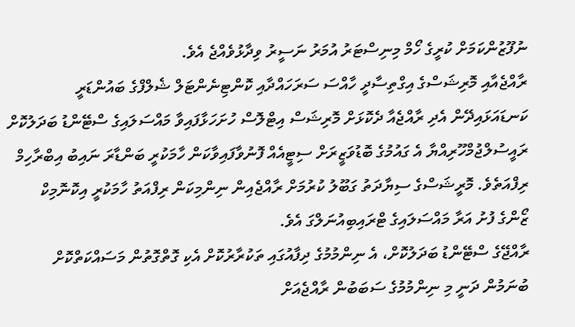ނުފޫޒުންކަމަށް ކުރީގެ ހޯމް މިނިސްޓަރު އުމަރު ނަސީރު ވިދާޅުވެއްޖެ އެވެ.
ރާއްޖެއާއި މޮރިޝަސްގެ އިގްތިސާދީ ހާއްސަ ސަރަހައްދާއި ކޮންޓިނެންޓަލް ޝެލްފްގެ ބައުންޑަރީ ކަނޑައަޅައިދޭން އެދި ރާއްޖެއާ ދެކޮޅަށް މޮރިޝަސް އިޓްލޮސް ހުށަހަޅާފައިވާ މައްސަލައިގެ ސްޓޭންޑު ބަދަލުކޮށް ރައީސުލްޖުމްހޫރިއްޔާ އެ ގައުމުގެ ބޮޑުވަޒީރަށް ސިޓީއެއް ފޮނުވާފައިވާކަން ހާމަކުރީ ބަންޑާރަ ނައިބު އިބްރާހިމް ރިފްއަތެވެ. މޮރީޝަސްގެ ސިޔާދަތު ގަބޫލު ކުރުމަށް ރާއްޖެއިން ނިންމިކަން ރިފްއަތު ހާމަކުރީ އިކޮނޮމިކް ޒޯންގެ ފުށު އަރާ މައްސަލައިގެ ޓްރައިބިއުނަލްގަ އެވެ.
ރާއްޖޭގެ ސްޓޭންޑު ބަދަލުކޮށް، އެ ނިންމުމުގެ ދިފާއުގައި ތަކުރާރުކޮށް އެކި ގޮތްގޮތުން މަސައްކަތްކޮށް ބުނަމުން ދަނީ މި ނިންމުމުގެ ސަބަބުން ރާއްޖެއަށް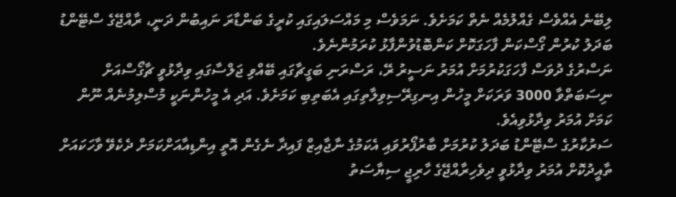ލިބޭނެ އެއްވެސް ގެއްލުމެއް ނެތް ކަމަށެވެ. ނަމަވެސް މި މައްސަލައިގައި ކުރީގެ ބަންޑާރަ ނައިބުން ދަނީ، ރާއްޖޭގެ ސްޓޭންޑު ބަދަލު ކުރުން ގޯސްކަން ފާހަގަކޮށް ކަންބޮޑުވުންފާޅު ކުރަމުންނެވެ.
ނަސްރުގެ ދުވަސް ފާހަގަކުރުމަށް އުމަރު ނަސީރު ރޭ، ރަސްރަނި ބަގީޗާގައި ބޭއްވި ޖަލްސާގައި ވިދާޅުވީ ޗާގޯސްއަށް ނިސަބަތްވާ 3000 ވަރަކަށް މީހުން އިނގިރޭސިވިލާތިގައި އެބަތިބި ކަމަށެވެ. އަދި އެ މީހުންނަކީ މުސްލިމުނެއް ނޫން ކަމަށް އުމަރު ވިދާޅުވިއެވެ.
ސަރުކާރުގެ ސްޓޭންޑު ބަދަލު ކުރުމަށް ބާރުފޯރުވައި އެކަމުގެ ނާޖާއިޒް ފައިދާ ނެގެން އޮތީ އިންޑިއާއަށްކަމަށް ދެކެވޭ ވާހަކައަށް ތާއީދުކޮށް އުމަރު ވިދާޅުވީ ދިވެހިރާއްޖޭގެ ހާރިޖީ ސިޔާސަތު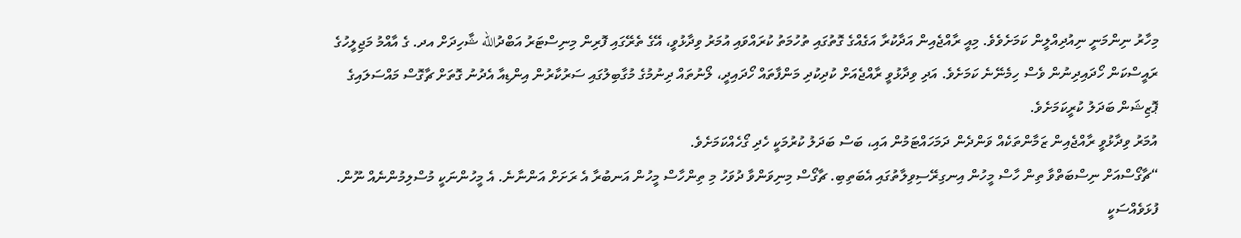މިހާރު ނިންމަނީ ނިއުދިއްލީން ކަމަށެވެވެ. މިއީ ރާއްޖެއިން އަދާކުރާ އަގެއްގެ ގޮތުގައި ތުހުމަތު ކުރައްވައި އުމަރު ވިދާޅުވީ، އޭގެ ތެރޭގައި ފޮރިން މިނިސްޓަރު އަބްދުالله ޝާހިދަށް އދ. ގެ އާއްމު މަޖިލީހުގެ ރައީސްކަން ހޯދައިދިނުން ވެސް ހިމެނޭނެ ކަމަށެވެ. އަދި ވިދާޅުވީ ރާއްޖެއަށް ކުދިކުދި މަންފާތައް ހޯދައިދީ، ލޯނުތައް ދިނުމުގެ މުގާބިލުގައި ސަރުކާރުން އިންޑިއާ އެދުނު ގޮތަށް ޗާގޮސް މައްސަލައިގެ ޕޮޒިޝަން ބަދަލު ކުރީކަމަށެވެ.
އުމަރު ވިދާޅުވީ ރާއްޖެއިން ޒަމާންތަކެއް ވަންދެން ދަމަހައްޓަމުން އައި، ބަސް ބަދަލު ކުރުމަކީ ހެދި ގޯހެއްކަމަށެވެ.
“ޗާގޯސްއަށް ނިސްބަތްވާ ތިން ހާސް މީހުން އިނގިރޭސިވިލާތުގައި އެބަތިބި. ޗާގޯސް މިނިވަންވާ ދުވަހު މި ތިންހާސް މީހުން އަނބުރާ އެ ރަށަށް އަންނާނެ. އެ މީހުންނަކީ މުސްލިމުންނެއް ނޫން. ފުޅަވެއްސަކީ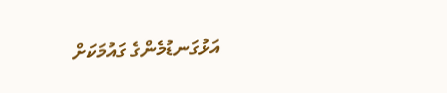އަޅުގަނޑުމެންގެ ގައުމަކަށް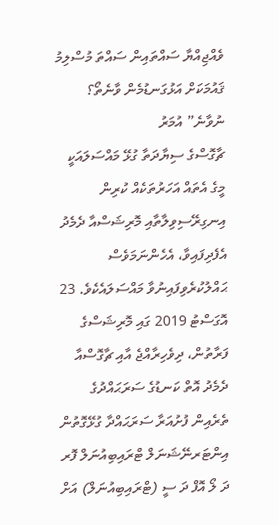ވެއްޖިއްޔާ ސައްތައިން ސައްތަ މުސްލިމު ޤައުމަކަށް އަޅުގަނޑުމެން ވާނެތޯ؟ ނުވާނެ” އުމަރު
ޗާގޮސްގެ ސިޔާދަތާ ގުޅޭ މައްސަލައަކީ މީގެ އެތައް އަހަރުތަކެއް ކުރިން އިނގިރޭސިވިލާތާއި މޮރިޝަސްއާ ދެމެދު އެފެދިފައިވާ، އެހެންނަމަވެސް ޙައްލުކުރެވިފައިނުވާ މައްސަލައެކެވެ. 23 އޮގަސްޓު 2019 ގައި މޮރިޝަސްގެ ފަރާތުން، ދިވެހިރާއްޖެ އާއި ޗާގޮސްއާ ދެމެދު އޮތް ކަނޑުގެ ސަރަޙައްދުގެ ތެރެއިން ފުށުއަރާ ސަރަޙައްދާ ގުޅޭގޮތުން އިންޓަރނޭޝަނަލް ޓްރައިބިއުނަލް ފޮރ ދަ ލޯ އޮފް ދަ ސީ (ޓްރައިބިއުނަލް) އަށް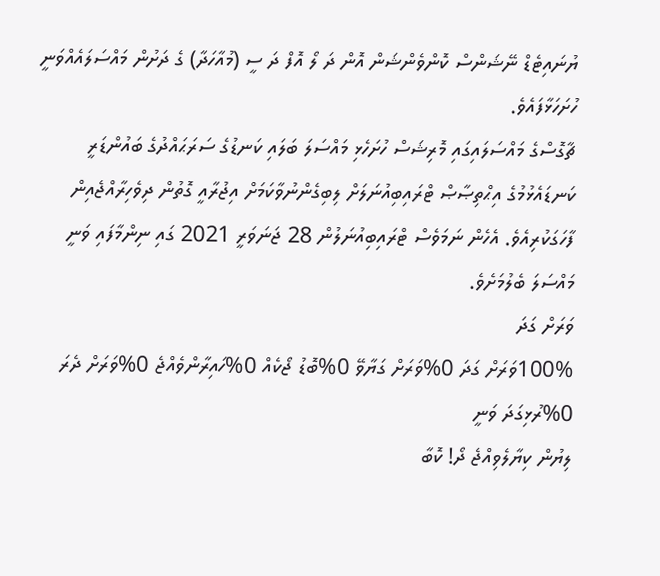ޔުނައިޓެޑް ނޭޝަންސް ކޮންވެންޝަން އޮން ދަ ލޯ އޮފް ދަ ސީ (މުއާހަދާ) ގެ ދަށުން މައްސަލައެއްވަނީ ހުށަހަޅާފައެވެ.
ޗާގޮސްގެ މައްސަލައިގައި މޮރިޝަސް ހުށަހެޅި މައްސަލަ ބަލައި ކަނޑުގެ ސަރަޙައްދުގެ ބައުންޑަރީ ކަނޑައެޅުމުގެ އިޙްތިޞާޞް ޓްރައިބިއުނަލަށް ލިބިގެންނުވާކަމަށް އިޖުރާއީ ގޮތުން ދިވެހިރާއްޖެއިން ފާހަގަކުރިއެވެ. އެހެން ނަމަވެސް ޓްރައިބިއުނަލުން 28 ޖަނަވަރީ 2021 ގައި ނިންމާފައި ވަނީ މައްސަލަ ބެލުމަށެވެ.
ވަރަށް ގަދަ
100%ވަރަށް ގަދަ 0%ވަރަށް ގަޔާވޭ 0%ބޮޑު ޖޯކެއް 0%ހައިރާންވެއްޖެ 0%ވަރަށް ދެރަ 0%ރުޅިގަދަ ވަނީ
ލިޔުން ކިޔާލެވިއްޖެ ދޯ! ކޮބާ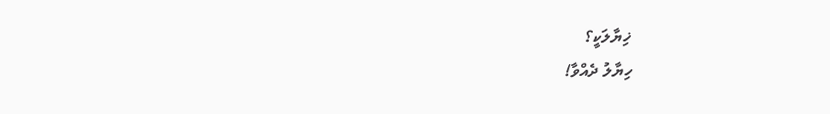ޚިޔާލަކީ؟
ހިޔާލު ދެއްވާ!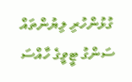ގުޅުންހުރި ލިޔުންތައް
ސަންގު ޓީވީގެ ހާއްސަ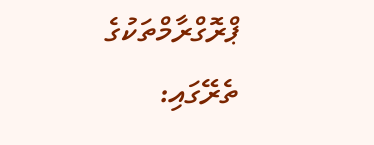ޕްރޮގްރާމްތަކުގެ ތެރޭގައި: